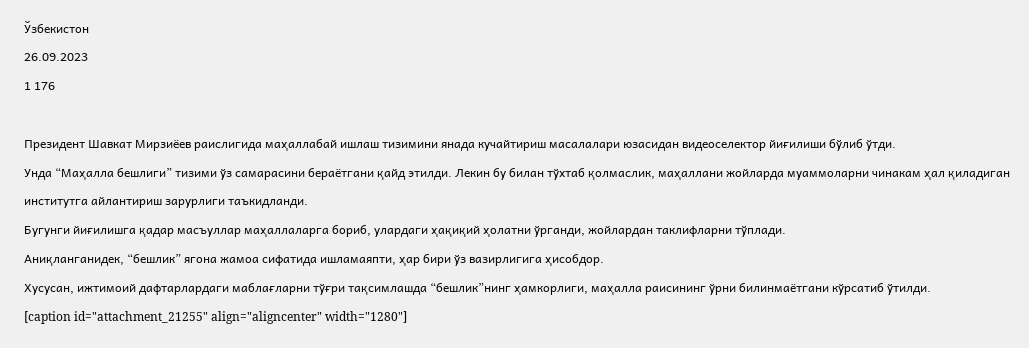Ўзбекистон
26.09.2023
1 176

Президент Шавкат Мирзиёев раислигида маҳаллабай ишлаш тизимини янада кучайтириш масалалари юзасидан видеоселектор йиғилиши бўлиб ўтди.
Унда “Маҳалла бешлиги” тизими ўз самарасини бераётгани қайд этилди. Лекин бу билан тўхтаб қолмаслик, маҳаллани жойларда муаммоларни чинакам ҳал қиладиган институтга айлантириш зарурлиги таъкидланди.
Бугунги йиғилишга қадар масъуллар маҳаллаларга бориб, улардаги ҳақиқий ҳолатни ўрганди, жойлардан таклифларни тўплади.
Аниқланганидек, “бешлик” ягона жамоа сифатида ишламаяпти, ҳар бири ўз вазирлигига ҳисобдор.
Хусусан, ижтимоий дафтарлардаги маблағларни тўғри тақсимлашда “бешлик”нинг ҳамкорлиги, маҳалла раисининг ўрни билинмаётгани кўрсатиб ўтилди.
[caption id="attachment_21255" align="aligncenter" width="1280"]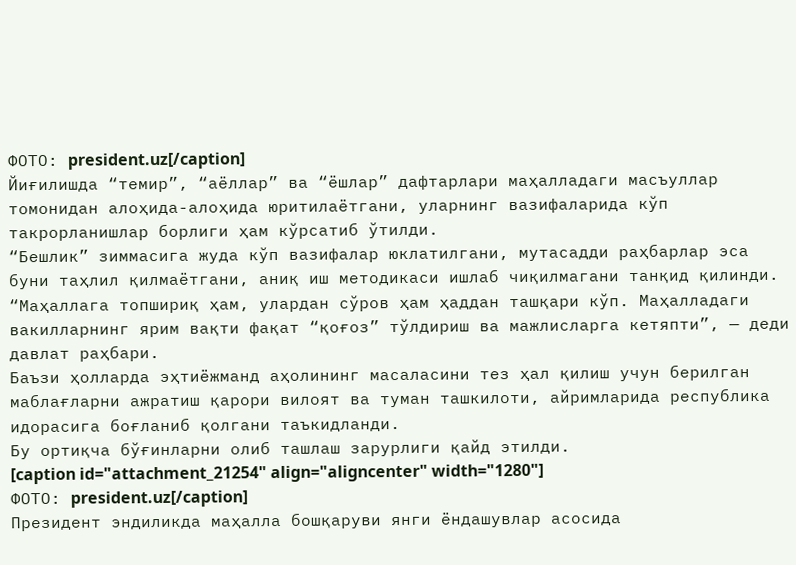ФОТО: president.uz[/caption]
Йиғилишда “темир”, “аёллар” ва “ёшлар” дафтарлари маҳалладаги масъуллар томонидан алоҳида-алоҳида юритилаётгани, уларнинг вазифаларида кўп такрорланишлар борлиги ҳам кўрсатиб ўтилди.
“Бешлик” зиммасига жуда кўп вазифалар юклатилгани, мутасадди раҳбарлар эса буни таҳлил қилмаётгани, аниқ иш методикаси ишлаб чиқилмагани танқид қилинди.
“Маҳаллага топшириқ ҳам, улардан сўров ҳам ҳаддан ташқари кўп. Маҳалладаги вакилларнинг ярим вақти фақат “қоғоз” тўлдириш ва мажлисларга кетяпти”, — деди давлат раҳбари.
Баъзи ҳолларда эҳтиёжманд аҳолининг масаласини тез ҳал қилиш учун берилган маблағларни ажратиш қарори вилоят ва туман ташкилоти, айримларида республика идорасига боғланиб қолгани таъкидланди.
Бу ортиқча бўғинларни олиб ташлаш зарурлиги қайд этилди.
[caption id="attachment_21254" align="aligncenter" width="1280"]
ФОТО: president.uz[/caption]
Президент эндиликда маҳалла бошқаруви янги ёндашувлар асосида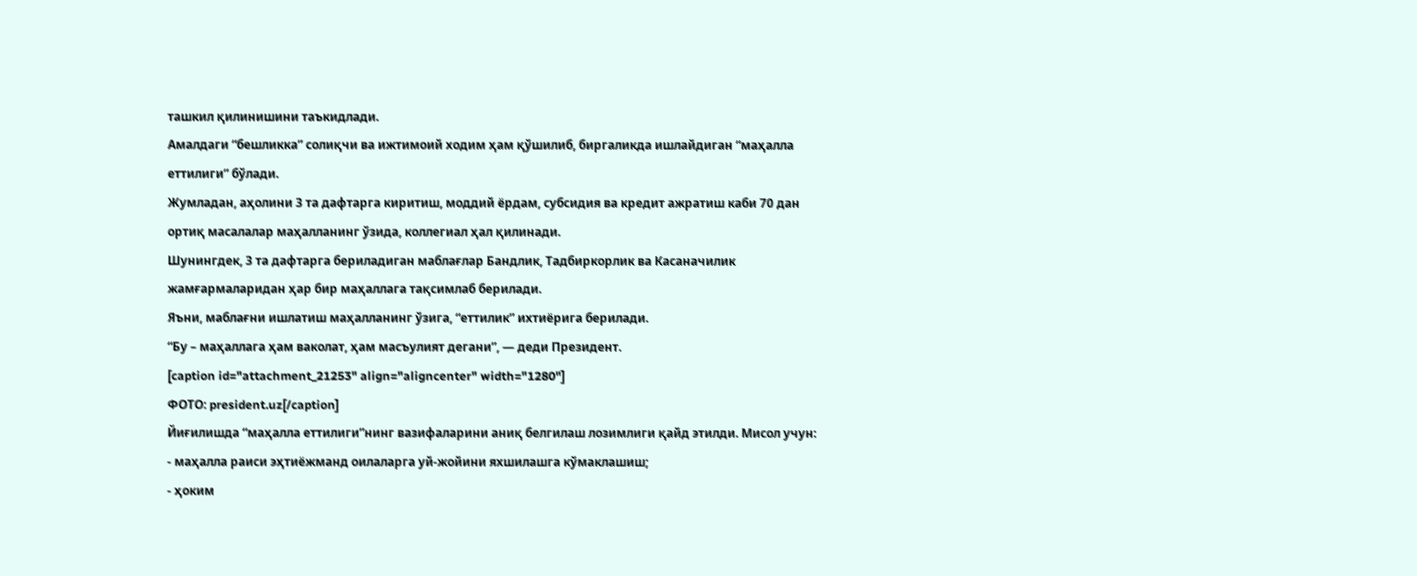ташкил қилинишини таъкидлади.
Амалдаги “бешликка” солиқчи ва ижтимоий ходим ҳам қўшилиб, биргаликда ишлайдиган “маҳалла еттилиги” бўлади.
Жумладан, аҳолини 3 та дафтарга киритиш, моддий ёрдам, субсидия ва кредит ажратиш каби 70 дан ортиқ масалалар маҳалланинг ўзида, коллегиал ҳал қилинади.
Шунингдек, 3 та дафтарга бериладиган маблағлар Бандлик, Тадбиркорлик ва Касаначилик жамғармаларидан ҳар бир маҳаллага тақсимлаб берилади.
Яъни, маблағни ишлатиш маҳалланинг ўзига, “еттилик” ихтиёрига берилади.
“Бу – маҳаллага ҳам ваколат, ҳам масъулият дегани”, — деди Президент.
[caption id="attachment_21253" align="aligncenter" width="1280"]
ФОТО: president.uz[/caption]
Йиғилишда “маҳалла еттилиги”нинг вазифаларини аниқ белгилаш лозимлиги қайд этилди. Мисол учун:
- маҳалла раиси эҳтиёжманд оилаларга уй-жойини яхшилашга кўмаклашиш;
- ҳоким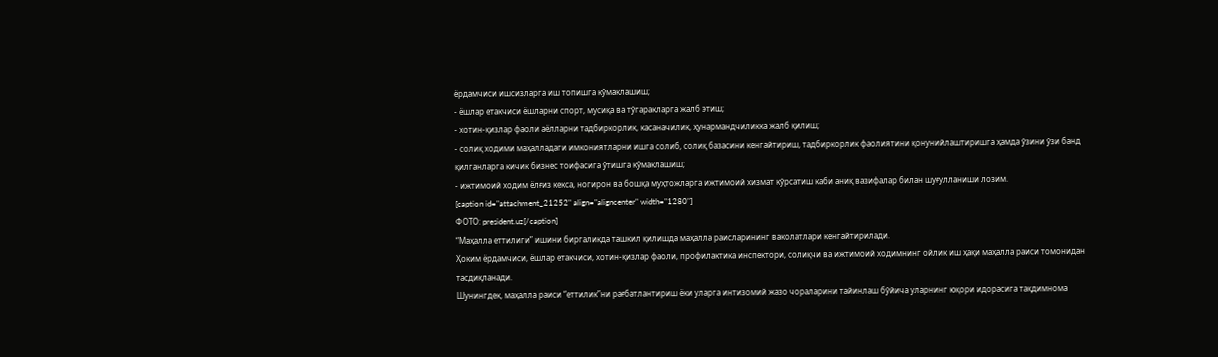ёрдамчиси ишсизларга иш топишга кўмаклашиш;
- ёшлар етакчиси ёшларни спорт, мусиқа ва тўгаракларга жалб этиш;
- хотин-қизлар фаоли аёлларни тадбиркорлик, касаначилик, ҳунармандчиликка жалб қилиш;
- солиқ ходими маҳалладаги имкониятларни ишга солиб, солиқ базасини кенгайтириш, тадбиркорлик фаолиятини қонунийлаштиришга ҳамда ўзини ўзи банд қилганларга кичик бизнес тоифасига ўтишга кўмаклашиш;
- ижтимоий ходим ёлғиз кекса, ногирон ва бошқа муҳтожларга ижтимоий хизмат кўрсатиш каби аниқ вазифалар билан шуғулланиши лозим.
[caption id="attachment_21252" align="aligncenter" width="1280"]
ФОТО: president.uz[/caption]
“Маҳалла еттилиги” ишини биргаликда ташкил қилишда маҳалла раисларининг ваколатлари кенгайтирилади.
Ҳоким ёрдамчиси, ёшлар етакчиси, хотин-қизлар фаоли, профилактика инспектори, солиқчи ва ижтимоий ходимнинг ойлик иш ҳақи маҳалла раиси томонидан тасдиқланади.
Шунингдек, маҳалла раиси “еттилик”ни рағбатлантириш ёки уларга интизомий жазо чораларини тайинлаш бўйича уларнинг юқори идорасига тақдимнома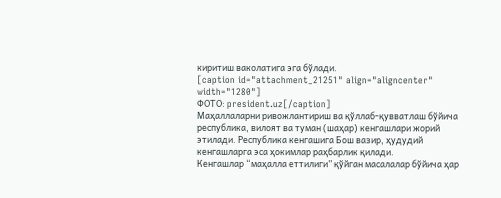киритиш ваколатига эга бўлади.
[caption id="attachment_21251" align="aligncenter" width="1280"]
ФОТО: president.uz[/caption]
Маҳаллаларни ривожлантириш ва қўллаб-қувватлаш бўйича республика, вилоят ва туман (шаҳар) кенгашлари жорий этилади. Республика кенгашига Бош вазир, ҳудудий кенгашларга эса ҳокимлар раҳбарлик қилади.
Кенгашлар “маҳалла еттилиги” қўйган масалалар бўйича ҳар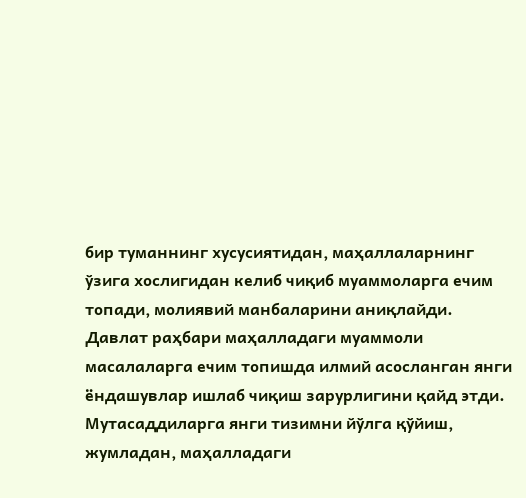бир туманнинг хусусиятидан, маҳаллаларнинг ўзига хослигидан келиб чиқиб муаммоларга ечим топади, молиявий манбаларини аниқлайди.
Давлат раҳбари маҳалладаги муаммоли масалаларга ечим топишда илмий асосланган янги ёндашувлар ишлаб чиқиш зарурлигини қайд этди.
Мутасаддиларга янги тизимни йўлга қўйиш, жумладан, маҳалладаги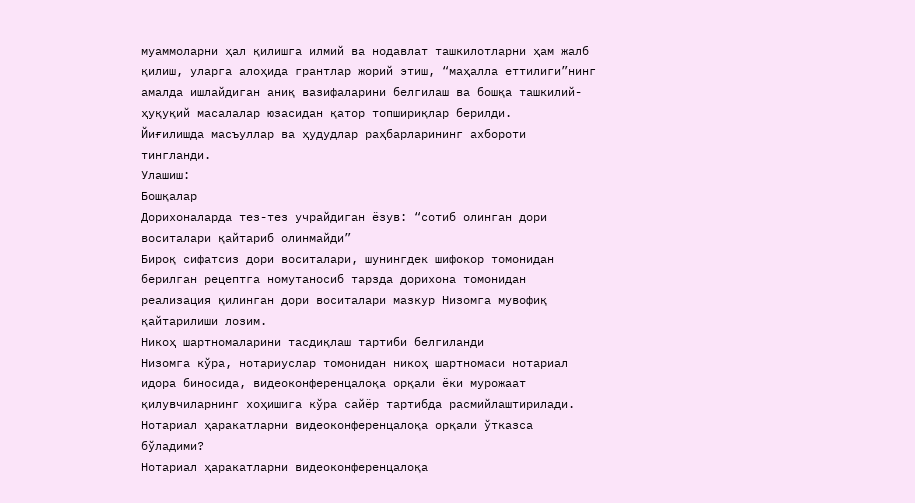муаммоларни ҳал қилишга илмий ва нодавлат ташкилотларни ҳам жалб қилиш, уларга алоҳида грантлар жорий этиш, “маҳалла еттилиги”нинг амалда ишлайдиган аниқ вазифаларини белгилаш ва бошқа ташкилий-ҳуқуқий масалалар юзасидан қатор топшириқлар берилди.
Йиғилишда масъуллар ва ҳудудлар раҳбарларининг ахбороти тингланди.
Улашиш:
Бошқалар
Дорихоналарда тез-тез учрайдиган ёзув: “сотиб олинган дори воситалари қайтариб олинмайди”
Бироқ сифатсиз дори воситалари, шунингдек шифокор томонидан берилган рецептга номутаносиб тарзда дорихона томонидан реализация қилинган дори воситалари мазкур Низомга мувофиқ қайтарилиши лозим.
Никоҳ шартномаларини тасдиқлаш тартиби белгиланди
Низомга кўра, нотариуслар томонидан никоҳ шартномаси нотариал идора биносида, видеоконференцалоқа орқали ёки мурожаат қилувчиларнинг хоҳишига кўра сайёр тартибда расмийлаштирилади.
Нотариал ҳаракатларни видеоконференцалоқа орқали ўтказса бўладими?
Нотариал ҳаракатларни видеоконференцалоқа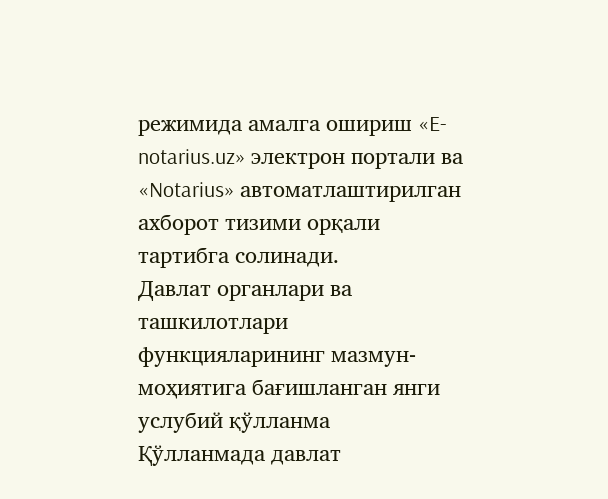режимида амалга ошириш «E-notarius.uz» электрон портали ва «Notarius» автоматлаштирилган ахборот тизими орқали тартибга солинади.
Давлат органлари ва ташкилотлари функцияларининг мазмун-моҳиятига бағишланган янги услубий қўлланма
Қўлланмада давлат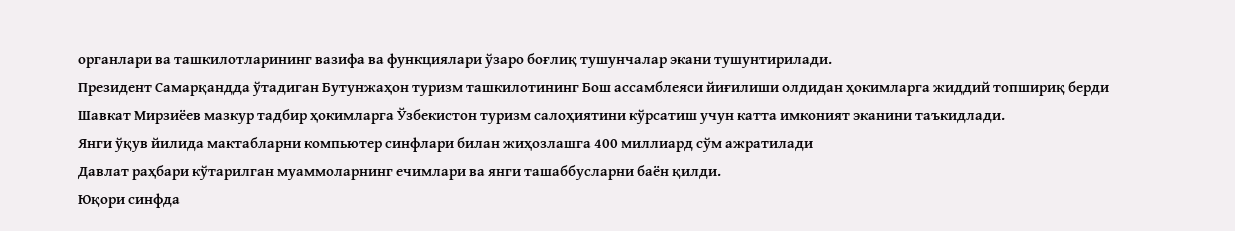органлари ва ташкилотларининг вазифа ва функциялари ўзаро боғлиқ тушунчалар экани тушунтирилади.
Президент Самарқандда ўтадиган Бутунжаҳон туризм ташкилотининг Бош ассамблеяси йиғилиши олдидан ҳокимларга жиддий топшириқ берди
Шавкат Мирзиёев мазкур тадбир ҳокимларга Ўзбекистон туризм салоҳиятини кўрсатиш учун катта имконият эканини таъкидлади.
Янги ўқув йилида мактабларни компьютер синфлари билан жиҳозлашга 400 миллиард сўм ажратилади
Давлат раҳбари кўтарилган муаммоларнинг ечимлари ва янги ташаббусларни баён қилди.
Юқори синфда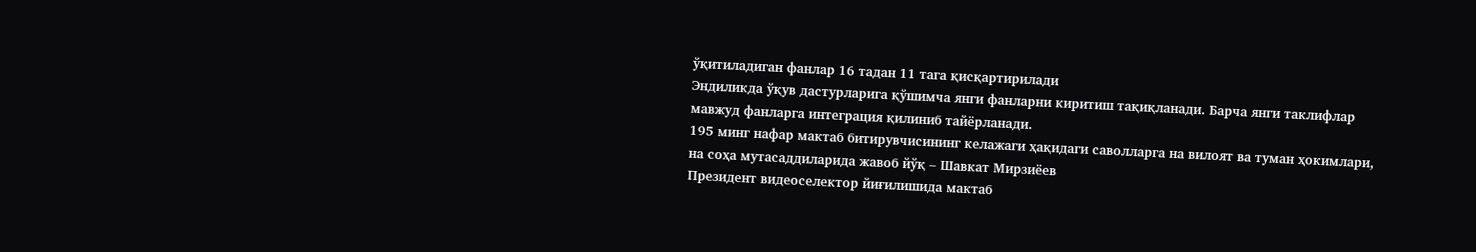ўқитиладиган фанлар 16 тадан 11 тага қисқартирилади
Эндиликда ўқув дастурларига қўшимча янги фанларни киритиш тақиқланади. Барча янги таклифлар мавжуд фанларга интеграция қилиниб тайёрланади.
195 минг нафар мактаб битирувчисининг келажаги ҳақидаги саволларга на вилоят ва туман ҳокимлари, на соҳа мутасаддиларида жавоб йўқ – Шавкат Мирзиёев
Президент видеоселектор йиғилишида мактаб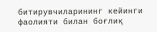битирувчиларининг кейинги фаолияти билан боғлиқ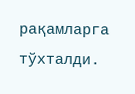рақамларга тўхталди.